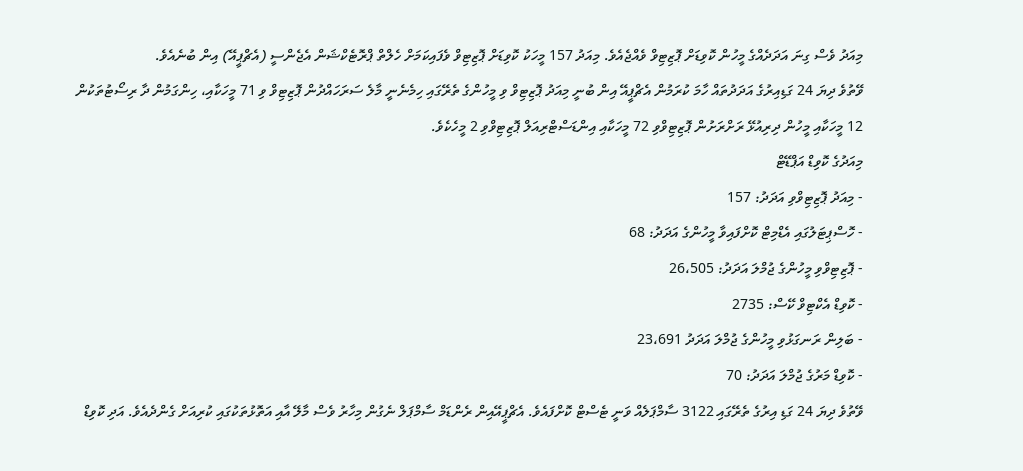މިއަދު ވެސް ގިނަ އަދަދެއްގެ މީހުން ކޮވިޑަށް ޕޮޒިޓިވް ވެއްޖެއެވެ. މިއަދު 157 މީހަކު ކޮވިޑަށް ޕޮޒިޓިވް ވެފައިކަމަށް ހެލްތް ޕްރޮޓެކްޝަން އެޖެންސީ (އެޗްޕީއޭ) އިން ބުނެއެވެ.
ވޭތުވެ ދިޔަ 24 ގަޑިއިރުގެ އަދަދުތައް ހާމަ ކުރަމުން އެޗްޕީއޭ އިން ބުނީ މިއަދު ޕޮޒިޓިވް ވި މީހުންގެ ތެރޭގައި ހިމެނެނީ މާލެ ސަރަހައްދުން ޕޮޒިޓިވް ވި 71 މީހަކާއި، ހިންގަމުން ދާ ރިސޯޓުތަކުން 12 މީހަކާއި މީހުން ދިރިއުޅޭ ރަށްރަށުން ޕޮޒިޓިވްވި 72 މީހަކާއި އިންޑަސްޓްރިއަލް ޕޮޒިޓިވްވި 2 މީހެކެވެ.
މިއަދުގެ ކޮވިޑް އަޕްޑޭޓް
- މިއަދު ޕޮޒިޓިވްވި އަދަދު: 157
- ހޮސްޕިޓަލުގައި އެޑްމިޓް ކޮށްފައިވާ މީހުންގެ އަދަދު: 68
- ޕޮޒިޓިވްވި މީހުންގެ ޖުމްލަ އަދަދު: 26،505
- ކޮވިޑް އެކްޓިވް ކޭސް: 2735
- ބަލިން ރަނގަޅުވި މީހުންގެ ޖުމްލަ އަދަދު 23،691
- ކޮވިޑް މަރުގެ ޖުމްލަ އަދަދު: 70
ވޭތުވެ ދިޔަ 24 ގަޑި އިރުގެ ތެރޭގައި 3122 ސާމްޕަލެއް ވަނީ ޓެސްޓް ކޮށްފައެވެ. އެޗްޕީއޭއިން ރެންޑަމް ސާމްޕަލް ނެގުން މިހާރު ވެސް މާލޭ އާއި އަތޮޅުތަކުގައި ކުރިއަށް ގެންދެއެވެ. އަދި ކޮވިޑް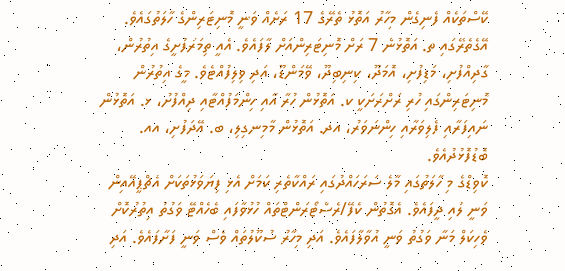ކޭސްތަކެއް ފެނިގެން މިހާރު އަތޮޅު ތެރޭގެ 17 ރަށެއް ވަނީ މޮނިޓަރިންގެ ހާލަތުގައެވެ. އޭގެތެރޭގައި ތ. އަތޮޅުން 7 ރަށް މޮނިޓަރިންއަށް ލާފައެވެ. އެއީ ތިމަރަފުށީގެ އިތުރުން، ގާދިއްފުށި، މަޑިފުށި، އޮމަދޫ، ކިނިބިދޫ، ވޭމަންޑޫ، އަދި ވިލިފުއްޓެވެ. މީގެ އިތުރުން މޮނިޓަރިންގައި ހުރި ރަށްރަށަކީ ކ. އަތޮޅުން ހުރާ އާއި ހިންމަފުއްޓާއި ދިއްފުށު، ޅ. އަތޮޅުން ނައިފަރާއި ފެލިވަރާއި ހިންނަވަރު، އދ. އަތޮޅުން މާމިނގިލި، ބ. އޭދަފުށި، އއ. ބޮޑުފޮޅުދުއެވެ.
ކޮވިޑްގެ މި ހާލަތުގައި މާލެ ސަރަހައްދުގައި ރައްކާތެރި ކަމަށް އެޅި ފިޔަވަޅުތަކަށް އެޗްޕީއޭއިން ވަނީ ލުއި ދީފައެވެ. އެގޮތުން ކެފޭ/ރެސްޓޯރަންޓްތައް ހުޅުވާފައި ބެހެއްޓޭ ވަގުތު އިތުރުކޮށް ވެހިކަލް މަނާ ވަގުތު ވަނީ އުވާލާފައެވެ. އަދި މިހާރު ސުކޫލުތައް ވެސް ވަނީ ފަށާފައެވެ. އަދި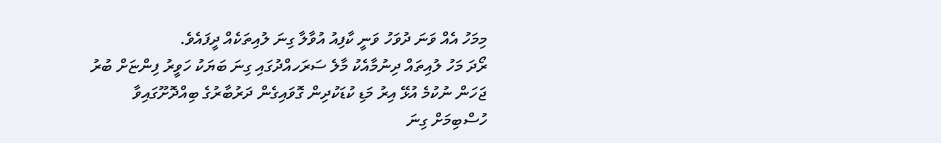މިމަހު އެއް ވަނަ ދުވަހު ވަނީ ކާފިއު އުވާލާ ގިނަ ލުއިތަކެއް ދީފައެވެ.
ރޯދަ މަހު ލުއިތައް ދިނުމާއެކު މާލެ ސަރަހއްދުގައި ގިނަ ބަޔަކު ހަވީރު ފިންޏަށް ބުރު ޖަހަން ނުކުމެ އުޅޭ އިރު މަޑި ކުޑަކުދިން ގޮވައިގެން ދަރުބާރުގެ ބިއްދޮށޫގައިވާ ހުސްބިމަށް ގިނަ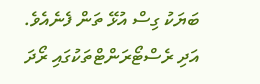ބަޔަކު ގިސް އުޅޭ ތަން ފެނެއެވެ. އަދި ރެސްޓޯރަންޓްތަކުގައި ރޯދަ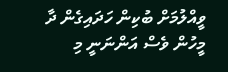ވީއްލުމަށް ބުކިން ހަދައިގެން ދާ މީހުން ވެސް އަންނަނީ މި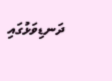ދަނޑިވަޅުގައި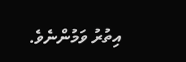އިތުރު ވަމުންނެވެ.